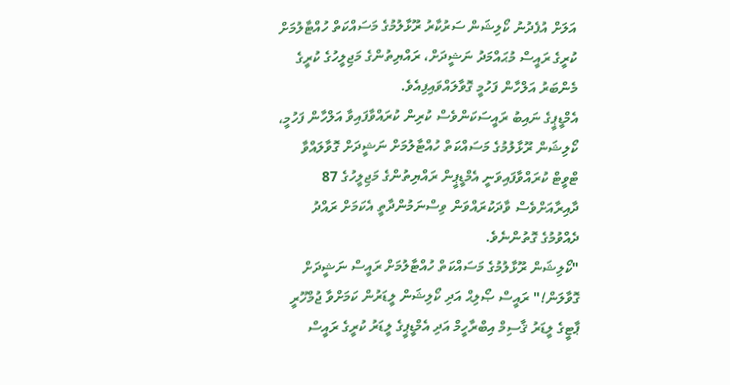އަލަށް އުފެދުނު ކޯލިޝަން ސަރުކާރު ރޫޅާލުމުގެ މަސައްކަތް ހުއްޓާލުމަށް ކުރީގެ ރައީސް މުޙައްމަދު ނަޝީދަށް، ރައްޔިތުންގެ މަޖިލީހުގެ ކުރީގެ މެންބަރު އަލްހާން ފަހުމީ ގޮވާލައްވައިފިއެވެ.
އެމްޑީޕީގެ ނައިބު ރައީސަކަންވެސް ކުރިން ކުރައްވާފައިވާ އަލްހާން ފަހުމީ، ކޯލިޝަން ރޫޅާލުމުގެ މަސައްކަތް ހުއްޓާލުމަށް ނަޝީދަށް ގޮވާލައްވާ ޓްވީޓް ކުރައްވާފައިވަނީ އެމްޑީޕީން ރައްޔިތުންގެ މަޖިލީހުގެ 87 ދާއިރާއަށްވެސް ވާދަކުރައްވަން ވިސްނަމުންދާތީ އެކަމަށް ރައްދު ދެއްވުމުގެ ގޮތުންނެވެ.
"ކޯލިޝަން ރޫޅާލުމުގެ މަސައްކަތް ހުއްޓާލުމަށް ރައީސް ނަޝީދަށް ގޮވާލަން!" ރައީސް ޞޯލިޙް އަދި ކޯލިޝަން ލީޑަރުން ކަމަށްވާ ޖުމްހޫރީ ޕާޓީގެ ލީޑަރު ޤާސިމް އިބްރާހީމް އަދި އެމްޑީޕީގެ ލީޑަރު ކުރީގެ ރައީސް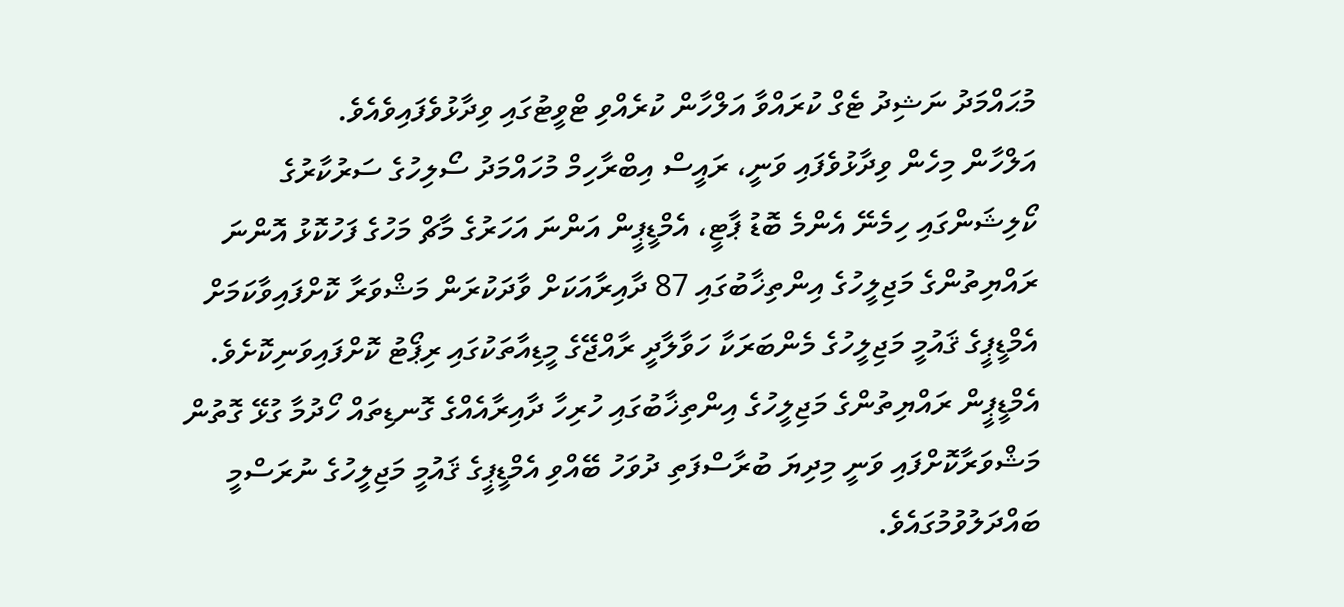މުޙައްމަދު ނަޝިދު ޓެގް ކުރައްވާ އަލްހާން ކުރެއްވި ޓްވީޓުގައި ވިދާޅުވެފައިވެއެވެ.
އަލްހާން މިހެން ވިދާޅުވެފައި ވަނީ، ރައީސް އިބްރާހިމް މުހައްމަދު ސޯލިހުގެ ސަރުކާރުގެ ކޯލިޝަންގައި ހިމެނޭ އެންމެ ބޮޑު ޕާޓީ، އެމްޑީޕީން އަންނަ އަހަރުގެ މާޗް މަހުގެ ފަހުކޮޅު އޮންނަ ރައްޔިތުންގެ މަޖިލީހުގެ އިންތިޚާބުގައި 87 ދާއިރާއަކަށް ވާދަކުރަން މަޝްވަރާ ކޮށްފައިވާކަމަށް އެމްޑީޕީގެ ޤައުމީ މަޖިލީހުގެ މެންބަރަކާ ހަވާލާދީ ރާއްޖޭގެ މީޑިއާތަކުގައި ރިޕޯޓު ކޮށްފައިވަނިކޮށެވެ.
އެމްޑީޕީން ރައްޔިތުންގެ މަޖިލީހުގެ އިންތިޚާބުގައި ހުރިހާ ދާއިރާއެއްގެ ގޮނޑިތައް ހޯދުމާ ގުޅޭ ގޮތުން މަޝްވަރާކޮށްފައި ވަނީ މިދިޔަ ބުރާސްފަތި ދުވަހު ބޭއްވި އެމްޑީޕީގެ ޤައުމީ މަޖިލީހުގެ ނުރަސްމީ ބައްދަލުވުމުގައެވެ.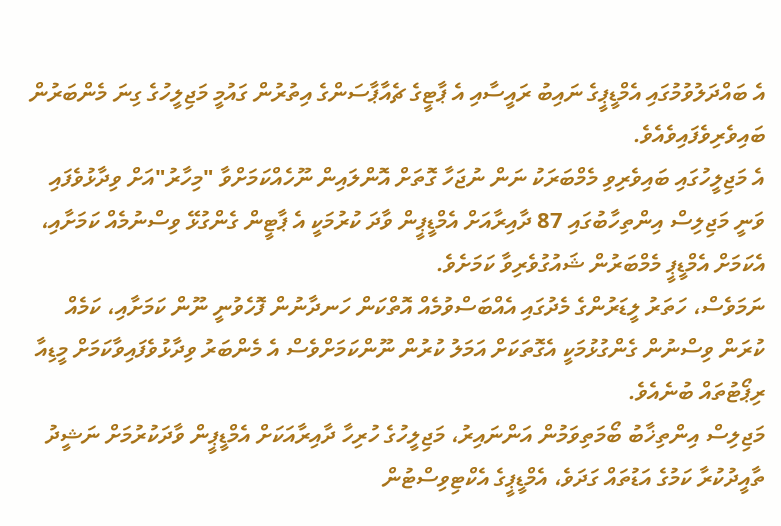އެ ބައްދަލުވުމުގައި އެމްޑީޕީގެ ނައިބު ރައީސާއި އެ ޕާޓީގެ ޗެއާޕާސަންގެ އިތުރުން ގައުމީ މަޖިލީހުގެ ގިނަ މެންބަރުން ބައިވެރިވެފައިވެއެވެ.
އެ މަޖިލީހުގައި ބައިވެރިވި މެމްބަރަކު ނަން ނުޖަހާ ގޮތަށް އޮންލައިން ނޫހެއްކަމަށްވާ "މިހާރު"އަށް ވިދާޅުވެފައި ވަނީ މަޖިލިސް އިންތިހާބުގައި 87 ދާއިރާއަށް އެމްޑީޕީން ވާދަ ކުރުމަކީ އެ ޕާޓީން ގެންގުޅޭ ވިސްނުމެއް ކަމަށާއި، އެކަމަށް އެމްޑީޕީ މެމްބަރުން ޝައުގުވެރިވާ ކަމަށެވެ.
ނަމަވެސް، ހަތަރު ލީޑަރުންގެ މެދުގައި އެއްބަސްވުމެއް އޮތްކަން ހަނދާނުން ފޮހެވުނީ ނޫން ކަމަށާއި، ކަމެއް ކުރަން ވިސްނުން ގެންގުޅުމަކީ އެގޮތަކަށް އަމަލު ކުރުން ނޫންކަމަށްވެސް އެ މެންބަރު ވިދާޅުވެފައިވާކަމަށް މީޑިއާ ރިޕޯޓުތައް ބުނެއެވެ.
މަޖިލިސް އިންތިޚާބު ބޯމަތިވަމުން އަންނައިރު، މަޖިލީހުގެ ހުރިހާ ދާއިރާއަކަށް އެމްޑީޕީން ވާދަކުރުމަށް ނަޝީދު ތާއީދުކުރާ ކަމުގެ އަޑުތައް ގަދަވެ، އެމްޑީޕީގެ އެކްޓިވިސްޓުން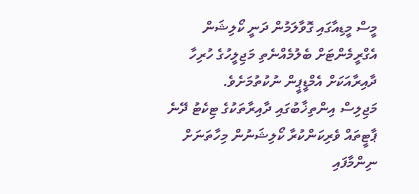މީސް މީޑިއާގައި ގޮވާލަމުން ދަނީ ކޯލިޝަން އެގްރީމެންޓަށް ބެލުމެއްނެތި މަޖިލީހުގެ ހުރިހާ ދާއިރާއަކަށް އެމްޑީޕީން ނުކުތުމަށެވެ.
މަޖިލިސް އިންތިޚާބުގައި ދާއިރާތަކުގެ ޓިކެޓު ދޭނެ ޕާޓީތައް ވެރިކަންކުރާ ކޯލިޝަނުން މިހާތަނަށް ނިންމާފައި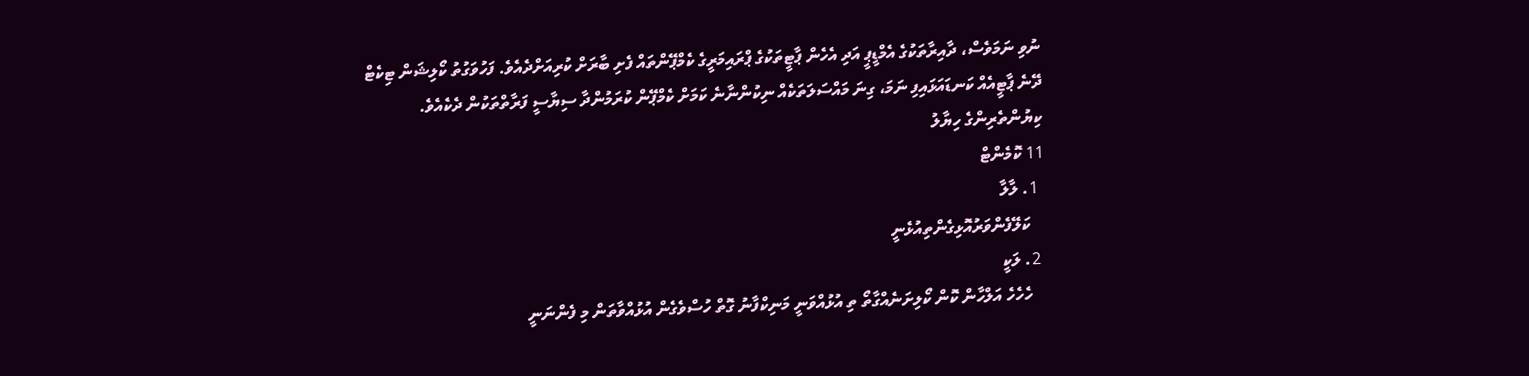ނުވި ނަމަވެސް، ދާއިރާތަކުގެ އެމްޑީޕީ އަދި އެހެން ޕާޓީތަކުގެ ޕްރައިމަރީގެ ކެމްޕޭންތައް ފެށި ބާރަށް ކުރިއަށްދެއެވެ. ފަހުވަގުތު ކޯލިޝަން ޓިކެޓް ދޭނެ ޕާޓީއެއް ކަނޑައަޅައިފި ނަމަ، ގިނަ މައްސަލަތަކެއް ނިކުންނާނެ ކަމަށް ކެމްޕޭން ކުރަމުންދާ ސިޔާސީ ފަރާތްތަކުން ދެކެއެވެ.
ކިޔުންތެރިންގެ ހިޔާލު
11 ކޮމެންޓް
  1. ލާލާ
    ކަލޭފެންވަރުއޮޅިގެންތިއުޅެނީ
  2. ލަކީ
    ހެހެހެ އަލްހާން ކޮން ކޯލިށަނެއްގާތޯ ތި އުޅުއްވަނީ މަނިކްފާނު ގޮތް ހުސްވެގެން އުޅުއްވާތަން މި ފެންނަނީ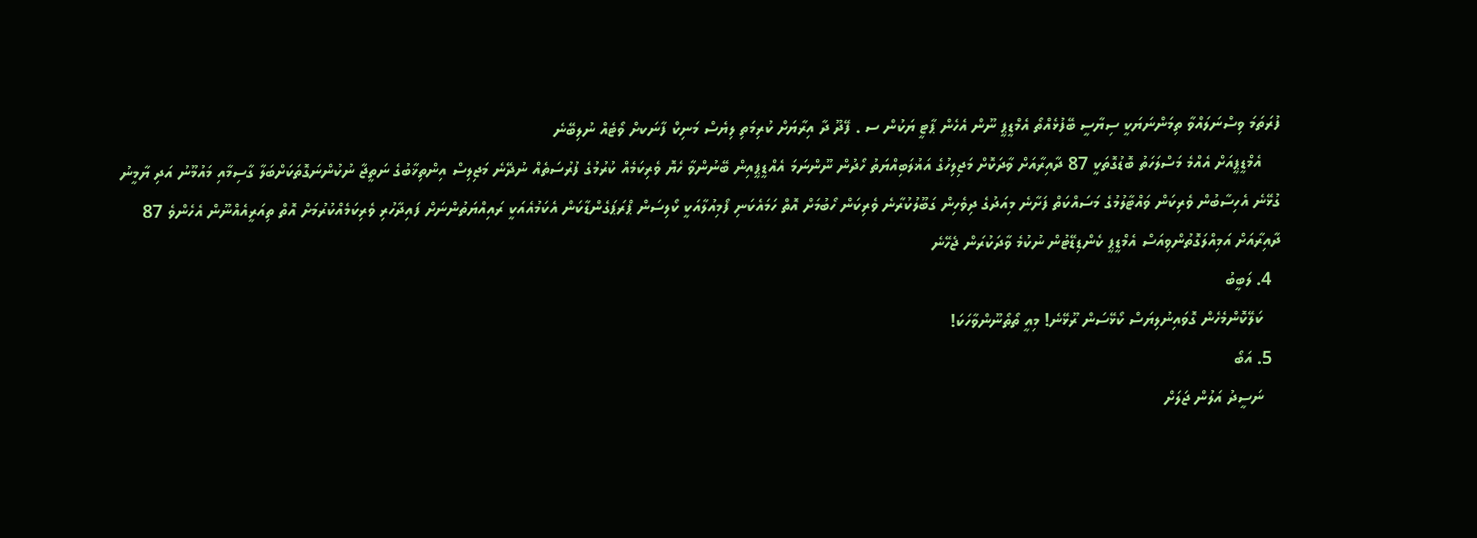ފުރަތަމަ ވިސްނަލައްވާ ތިމަންނަޔަކީ ސިޔާސީ ބޭފުޅެއްތޯ އެމްޑީޕީ ނޫން އެހެން ޕާޓީ ޔަކުން ސ . ފޭދޫ ދާ އިރާޔަށް ކުރިމަތި ލިޔެސް މަނިކް ފާނަކށް ވޯޓެއް ނުލިބޭނެ
    އެމްޑީޕީއަށް އެއްމެ މަސްލަހަތު ބޮޑުގޮތަކީ 87 ދާއިރާއަށް ވާދަކޮށް މަޖިލިހުގެ އަޣުލަބިއްޔަތު ހޯދުން ނޫންނަމަ އެއްޑީޕީއިން ބޭނުންވާ ހެޔޮ ވެރިކަމެއް ކުރުމުގެ ފުރުސަތެއް ނުދޭނެ މަޖިލިސް އިންތިޚާބުގެ ނަތީޖާ ނުކުންނަގޮތަކަށްބަލާ ގާސިމާއި މައުމޫނު އަދި ޔާމީނު ގުޅޭނެ އެހިސާބުން ވެރިކަން ވައްޓާލުމުގެ މަސައްކަތް ފަށާނެ މިއަދުގެ ދިވެހިން ގަބޫލުކުރާނެ ވެރިކަން ހޯބުމަށް އޮތް ހަމައެކަނި ފޯމިއުލާއަކީ ކޯލިސަން ޕްރަޕަގެންޑާކަން އެކަމުއެއަކީ ރައިއްޔަތުންނަށް ފައިދާހުރި ވެރިކަމެއްކުރުމަށް އޮތް ތިއަރީއެއްނޫން އެހެންވެ 87 ދާއިރާއަށް އަމިއްލަގޮތުންވިއަސް އެމްޑީޕީ ކެންޑިޑޭޓުން ނުކުމެ ވާދަކުރަން ޖެހޭނެ
  4. ލަބީބު
    ކަލޭކޮންމެހެން ގޮވައިނުލިޔަސް ކޯޅޭސަން ރޫޅޭނެ! މިއީ ތޯތޯނޫންވާހަކަ!
  5. އަބޯ
    ނަސީދު އަލުން ޖަލަށް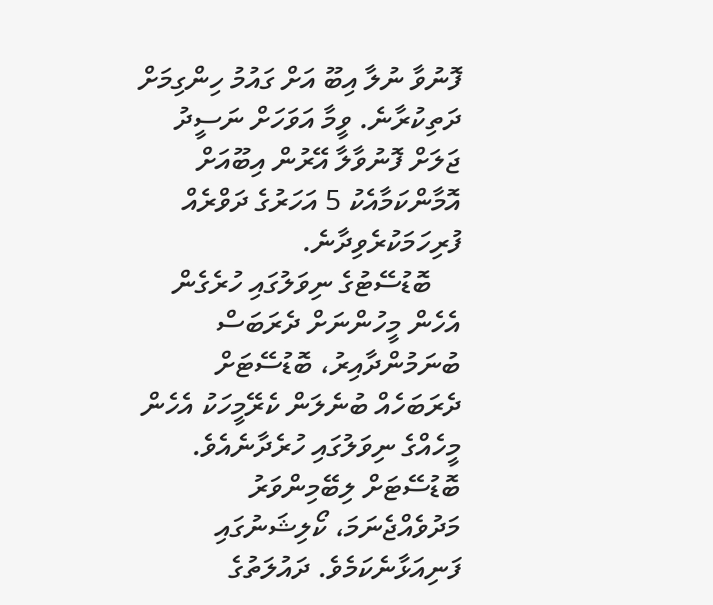ފޮނުވާ ނުލާ އިބޫ އަށް ގައުމު ހިންގިމަށް ދަތިކުރާނެ. ވީމާ އަވަހަށް ނަސީދު ޖަލަށް ފޮނުވާލާ އޭރުން އިބޫއަށް އޮމާންކަމާއެކު 5 އަހަރުގެ ދަވްރެއް ފުރިހަމަކުރެވިދާނެ.
    ބޮޑުސޭޓުގެ ނިވަލުގައި ހުރެގެން އެހެން މީހުންނަށް ދެރަބަސް ބުނަމުންދާއިރު، ބޮޑުސޭޓަށް ދެރަބަހެއް ބުނެލަން ކެރޭމީހަކު އެހެން މީހެއްގެ ނިވަލުގައި ހުރެދާނެއެވެ. ބޮޑުސޭޓަށް ލިބޭމިންވަރު މަދުވެއްޖެނަމަ، ކޯލިޝަނުގައި ފަނިއަޅާނެކަމެވެ. ދައުލަތުގެ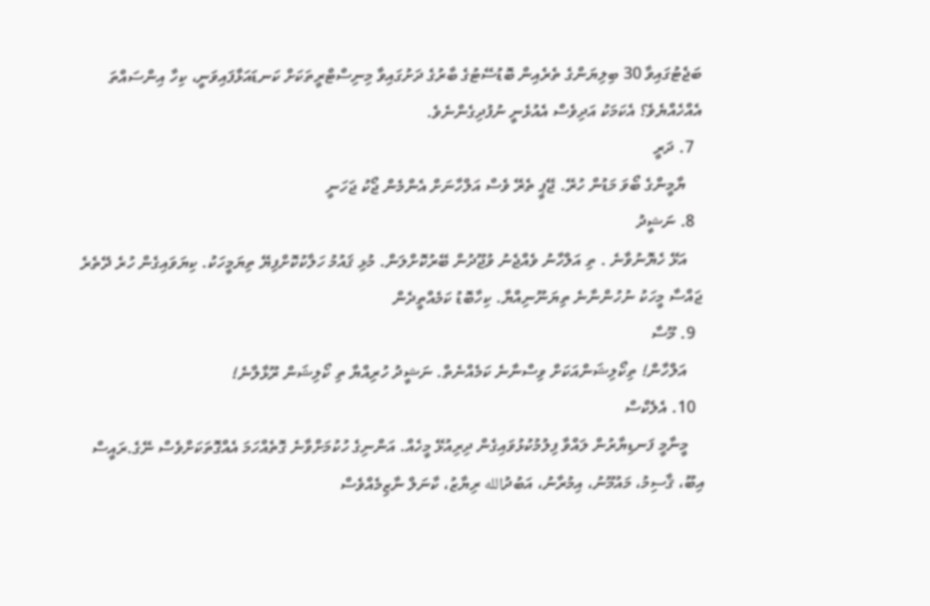ބަޖެޓުގައިވާ 30 ބިލިޔަންގެ ތެރެއިން ބޮޑުސޭޓުގެ ބާރުގެ ދަށުގައިވާ މިނިސްޓްރީތަކަށް ކަނޑައަޅާފައިވަނީ، ކިހާ އިންސައްތަ އެއްހެއްޔެވެ؟ އެކަމަކު އަދިވެސް އެއުޅެނީ ނުފުދިގެންނެވެ.
  7. ދަރީ
    ޔާމީންގެ ބޯވަ މަޑުން ހުރޭ. ޖޭޕީ ތެރޭ ވެސް އަލްހާނަށް އެންމެން ޖޯކު ޖަހަނީ
  8. ނަޝީދު
    އަޅޭ ހެޔޮނުވާނެ . ތި އަލްހާނު ވެއްޖެނު ވުޖޫދުން ބޭރުކޮށްލަން. މުޅި ޤައުމު ހަލާކުކޮށްފިޔޭ ތިޔަމީހަކު. ކިޔަވައިގެން ހުރެ ދޭތެރެ ޖައްސާ މީހަކު ނުހުންނާނެ ތިޔަނޫނިއްޔާ. ކިހާބޮޑު ކަމެއްތީދެން
  9. މޫސާ
    އަލްހާން! ތިކޯލިޝަންއަކަށް ވިސްނާނެ ކަމެއްނެތް. ނަޝީދު ހުރިއްޔާ ތި ކޯލިޝަން ރޫޅާލާނެ!
  10. އެލެކްސް
    މީނާމީ ފަނޑިޔާރުން ލައްވާ ފިލުމުކުޅުވައިގެން ދިރިއުޅޭ މީހެއް. އަންނިގެ ހުކުމަށްވާނެ ގޮތެއްހަމަ އެއްގޮތަކަށްވެސް ނޭގެ.ރައީސް އިބޫ، ޤާސިމު، މައުމޫނު، އިމުރާނު، އަބުދުالله ރިޔާޒު، ކާނަލް ނާޒިމެއްވެސް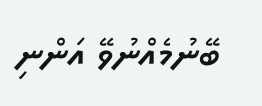ބޭނުމެއްނުވޭ އަންނި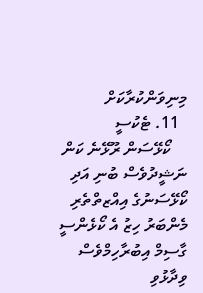މިނިވަންކުރާކަށް
  11. ޓެކުސީ
    ކޯޅޭސަން ރޫޅޭނެ ކަން ނަޝީދުވެސް ބުނި އަދި ކޯޅޭސަނުގެ އިއްޒތްތެރި މެންބަރު ހިޒު އެ ކޯޅެންސީ ގާސިމް އިބުރާހިމްވެސް ވިދާޅުވި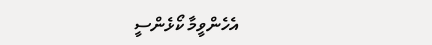އެހެންވީމާ ކޯޅެންސީ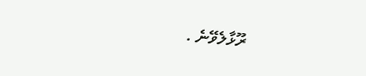ރޫޅާލެވޭނެ .